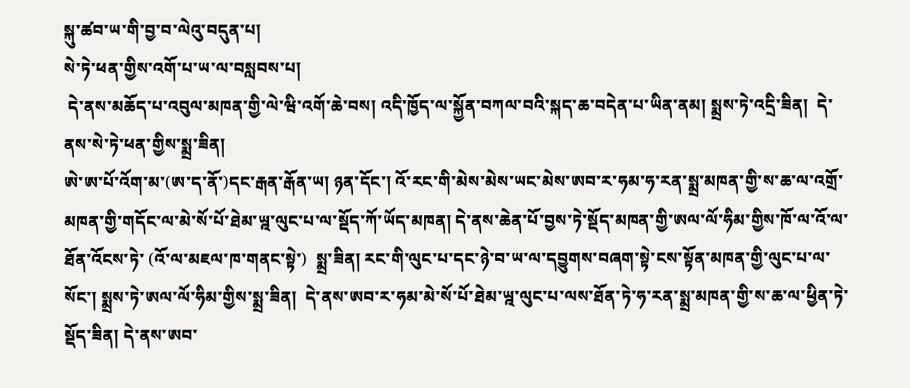སྐུ་ཚབ་ཡ་གི་བྱ་བ་ལེའུ་བདུན་པ།
སེ་ཏེ་ཕན་གྱིས་འགོ་པ་ཡ་ལ་བསླབས་པ།
 དེ་ནས་མཆོད་པ་འབུལ་མཁན་གྱི་ལེ་ཝི་འགོ་ཆེ་བས། འདི་ཁྱོད་ལ་སྐྱོན་བཀལ་བའི་སྐད་ཆ་བདེན་པ་ཡིན་ནམ། སྨྲས་ཏེ་འདྲི་ཟིན།  དེ་ནས་སེ་ཏེ་ཕན་གྱིས་སྨྲ་ཟིན།
ཨེ་ཨ་པོ་འོག་མ་(ཨ་ད་ནོ་)དང་རྒན་རྒོན་ཡ། ཉན་དོང་། འོ་རང་གི་མེས་མེས་ཡང་མེས་ཨབ་ར་ཧམ་ཧ་རན་སྨྲ་མཁན་གྱི་ས་ཆ་ལ་འགྲོ་མཁན་གྱི་གདོང་ལ་མེ་སོ་པོ་ཐེམ་ཡྰ་ལུང་པ་ལ་སྡོད་ཀོ་ཡོད་མཁན། དེ་ནས་ཆེན་པོ་བྱས་ཏེ་སྡོད་མཁན་གྱི་ཨལ་ལོ་ཧིམ་གྱིས་ཁོ་ལ་འོ་ལ་ཐོན་འོངས་ཏེ་ (འོ་ལ་མཇལ་ཁ་གནང་སྟེ་)  སྨྲ་ཟིན། རང་གི་ལུང་པ་དང་ཉེ་བ་ཡ་ལ་དབྱུགས་བཞག་སྟེ་ངས་སྟོན་མཁན་གྱི་ལུང་པ་ལ་སོང་། སྨྲས་ཏེ་ཨལ་ལོ་ཧིམ་གྱིས་སྨྲ་ཟིན།  དེ་ནས་ཨབ་ར་ཧམ་མེ་སོ་པོ་ཐེམ་ཡྰ་ལུང་པ་ལས་ཐོན་ཏེ་ཧ་རན་སྨྲ་མཁན་གྱི་ས་ཆ་ལ་ཕྱིན་ཏེ་སྡོད་ཟིན། དེ་ནས་ཨབ་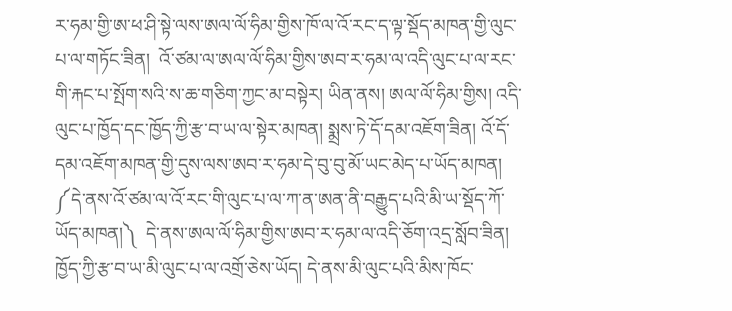ར་ཧམ་གྱི་ཨ་ཕ་ཤི་སྟེ་ལས་ཨལ་ལོ་ཧིམ་གྱིས་ཁོ་ལ་འོ་རང་ད་ལྟ་སྡོད་མཁན་གྱི་ལུང་པ་ལ་གཏོང་ཟིན།  འོ་ཙམ་ལ་ཨལ་ལོ་ཧིམ་གྱིས་ཨབ་ར་ཧམ་ལ་འདི་ལུང་པ་ལ་རང་གི་རྐང་པ་སྤོག་སའི་ས་ཆ་གཅིག་ཀྱང་མ་བསྟེར། ཡིན་ནས། ཨལ་ལོ་ཧིམ་གྱིས། འདི་ལུང་པ་ཁྱོད་དང་ཁྱོད་ཀྱི་རྩ་བ་ཡ་ལ་སྟེར་མཁན། སྨྲས་ཏེ་དོ་དམ་འཇོག་ཟིན། འོ་དོ་དམ་འཇོག་མཁན་གྱི་དུས་ལས་ཨབ་ར་ཧམ་དེ་བུ་བུ་མོ་ཡང་མེད་པ་ཡོད་མཁན། ༼དེ་ནས་འོ་ཙམ་ལ་འོ་རང་གི་ལུང་པ་ལ་ཀ་ན་ཨན་ནི་བརྒྱུད་པའི་མི་ཡ་སྡོད་ཀོ་ཡོད་མཁན།༽  དེ་ནས་ཨལ་ལོ་ཧིམ་གྱིས་ཨབ་ར་ཧམ་ལ་འདི་ཅོག་འདྲ་སློབ་ཟིན། ཁྱོད་ཀྱི་རྩ་བ་ཡ་མི་ལུང་པ་ལ་འགྲོ་ཅེས་ཡོད། དེ་ནས་མི་ལུང་པའི་མིས་ཁོང་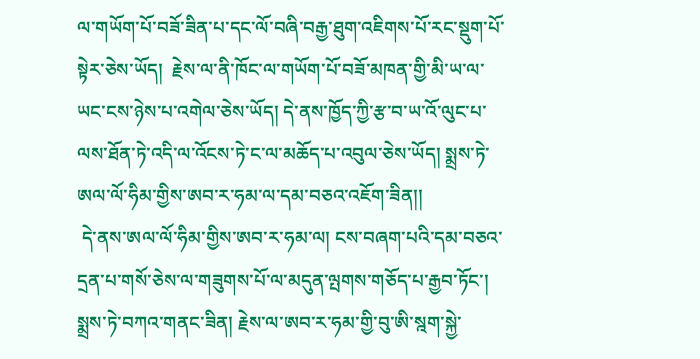ལ་གཡོག་པོ་བཟོ་ཟིན་པ་དང་ལོ་བཞི་བརྒྱ་ཐུག་འཇིགས་པོ་རང་སྡུག་པོ་སྟེར་ཅེས་ཡོད།  རྗེས་ལ་ནི་ཁོང་ལ་གཡོག་པོ་བཟོ་མཁན་གྱི་མི་ཡ་ལ་ཡང་ངས་ཉེས་པ་འགེལ་ཅེས་ཡོད། དེ་ནས་ཁྱོད་ཀྱི་རྩ་བ་ཡ་འོ་ལུང་པ་ལས་ཐོན་ཏེ་འདི་ལ་འོངས་ཏེ་ང་ལ་མཆོད་པ་འབུལ་ཅེས་ཡོད། སྨྲས་ཏེ་ཨལ་ལོ་ཧིམ་གྱིས་ཨབ་ར་ཧམ་ལ་དམ་བཅའ་འཇོག་ཟིན།།
 དེ་ནས་ཨལ་ལོ་ཧིམ་གྱིས་ཨབ་ར་ཧམ་ལ། ངས་བཞག་པའི་དམ་བཅའ་དྲན་པ་གསོ་ཅེས་ལ་གཟུགས་པོ་ལ་མདུན་ལྤགས་གཅོད་པ་རྒྱབ་ཏོང་། སྨྲས་ཏེ་བཀའ་གནང་ཟིན། རྗེས་ལ་ཨབ་ར་ཧམ་གྱི་བུ་ཨི་སྰག་སྐྱེ་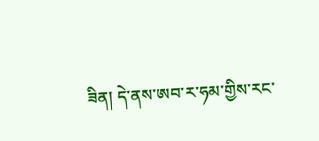ཟིན། དེ་ནས་ཨབ་ར་ཧམ་གྱིས་རང་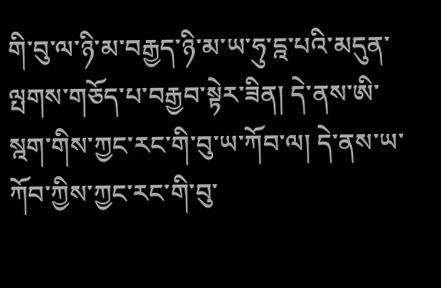གི་བུ་ལ་ཉི་མ་བརྒྱད་ཉི་མ་ཡ་ཧུ་དྰ་པའི་མདུན་ལྤགས་གཅོད་པ་བརྒྱབ་སྟེར་ཟིན། དེ་ནས་ཨི་སྰག་གིས་ཀྱང་རང་གི་བུ་ཡ་ཀོབ་ལ། དེ་ནས་ཡ་ཀོབ་ཀྱིས་ཀྱང་རང་གི་བུ་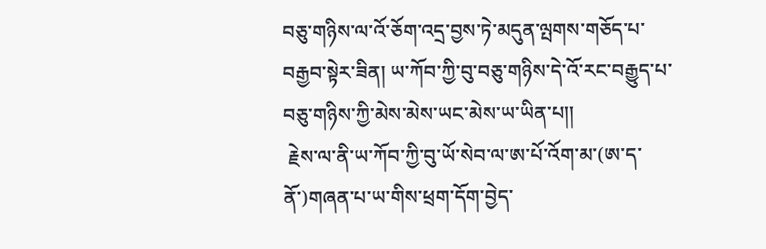བཅུ་གཉིས་ལ་འོ་ཅོག་འདྲ་བྱས་ཏེ་མདུན་ལྤགས་གཅོད་པ་བརྒྱབ་སྟེར་ཟིན། ཡ་ཀོབ་ཀྱི་བུ་བཅུ་གཉིས་དེ་འོ་རང་བརྒྱུད་པ་བཅུ་གཉིས་ཀྱི་མེས་མེས་ཡང་མེས་ཡ་ཡིན་པ།།
 རྗེས་ལ་ནི་ཡ་ཀོབ་ཀྱི་བུ་ཡོ་སེབ་ལ་ཨ་པོ་འོག་མ་(ཨ་ད་ནོ་)གཞན་པ་ཡ་གིས་ཕྲག་དོག་བྱེད་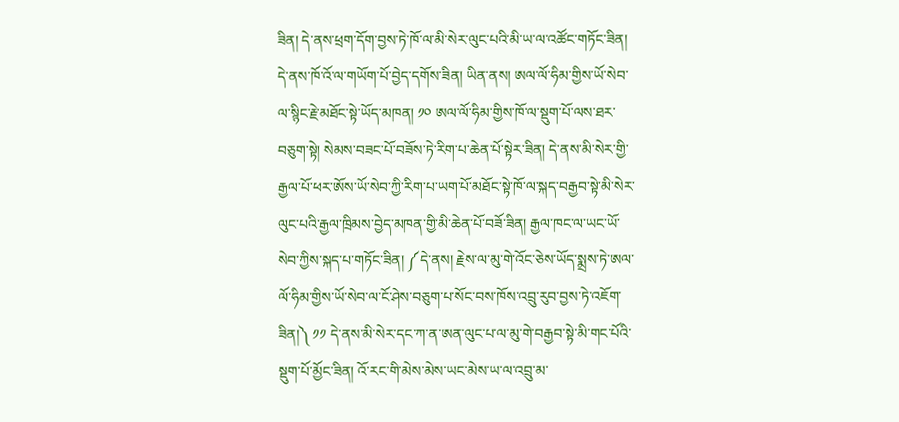ཟིན། དེ་ནས་ཕྲག་དོག་བྱས་ཏེ་ཁོ་ལ་མི་སེར་ལུང་པའི་མི་ཡ་ལ་འཚོང་གཏོང་ཟིན། དེ་ནས་ཁོ་འོ་ལ་གཡོག་པོ་བྱེད་དགོས་ཟིན། ཡིན་ནས། ཨལ་ལོ་ཧིམ་གྱིས་ཡོ་སེབ་ལ་སྙིང་རྗེ་མཐོང་སྟེ་ཡོད་མཁན། ༡༠ ཨལ་ལོ་ཧིམ་གྱིས་ཁོ་ལ་སྡུག་པོ་ལས་ཐར་བཅུག་སྟེ། སེམས་བཟང་པོ་བཟོས་ཏེ་རིག་པ་ཆེན་པོ་སྟེར་ཟིན། དེ་ནས་མི་སེར་གྱི་རྒྱལ་པོ་ཕར་ཨོས་ཡོ་སེབ་ཀྱི་རིག་པ་ཡག་པོ་མཐོང་སྟེ་ཁོ་ལ་སྐད་བརྒྱབ་སྟེ་མི་སེར་ལུང་པའི་རྒྱལ་ཁྲིམས་བྱེད་མཁན་གྱི་མི་ཆེན་པོ་བཟོ་ཟིན། རྒྱལ་ཁང་ལ་ཡང་ཡོ་སེབ་ཀྱིས་སྐད་པ་གཏོང་ཟིན། ༼དེ་ནས། རྗེས་ལ་མུ་གེ་འོང་ཅེས་ཡོད་སྨྲས་ཏེ་ཨལ་ལོ་ཧིམ་གྱིས་ཡོ་སེབ་ལ་ངོ་ཤེས་བཅུག་པ་སོང་བས་ཁོས་འབྲུ་རུབ་བྱས་ཏེ་འཇོག་ཟིན།༽ ༡༡ དེ་ནས་མི་སེར་དང་ཀ་ན་ཨན་ལུང་པ་ལ་མུ་གེ་བརྒྱབ་སྟེ་མི་གང་པོའི་སྡུག་པོ་མྱོང་ཟིན། འོ་རང་གི་མེས་མེས་ཡང་མེས་ཡ་ལ་འབྲུ་མ་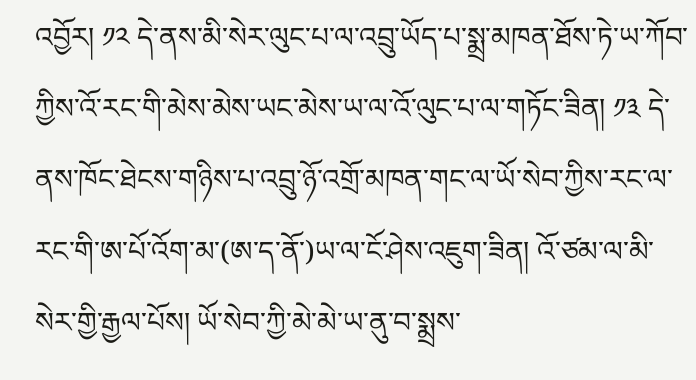འབྱོར། ༡༢ དེ་ནས་མི་སེར་ལུང་པ་ལ་འབྲུ་ཡོད་པ་སྨྲ་མཁན་ཐོས་ཏེ་ཡ་ཀོབ་ཀྱིས་འོ་རང་གི་མེས་མེས་ཡང་མེས་ཡ་ལ་འོ་ལུང་པ་ལ་གཏོང་ཟིན། ༡༣ དེ་ནས་ཁོང་ཐེངས་གཉིས་པ་འབྲུ་ཉོ་འགྲོ་མཁན་གང་ལ་ཡོ་སེབ་ཀྱིས་རང་ལ་རང་གི་ཨ་པོ་འོག་མ་(ཨ་ད་ནོ་)ཡ་ལ་ངོ་ཤེས་འཇུག་ཟིན། འོ་ཙམ་ལ་མི་སེར་གྱི་རྒྱལ་པོས། ཡོ་སེབ་ཀྱི་མེ་མེ་ཡ་ནུ་བ་སྨྲས་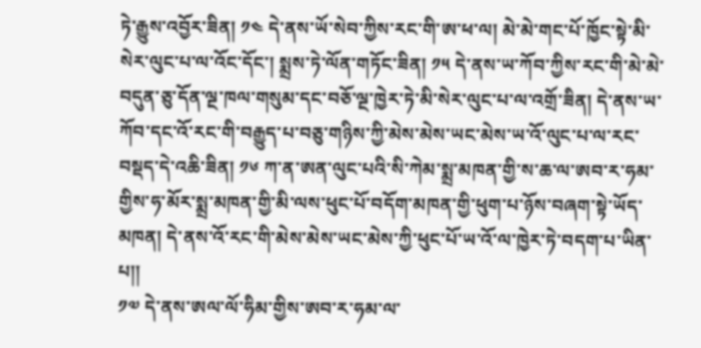ཏེ་རྒྱུས་འབྱོར་ཟིན། ༡༤ དེ་ནས་ཡོ་སེབ་ཀྱིས་རང་གི་ཨ་ཕ་ལ། མེ་མེ་གང་པོ་ཁྱོང་སྟེ་མི་སེར་ལུང་པ་ལ་འོང་དོང་། སྨྲས་ཏེ་ལོན་གཏོང་ཟིན། ༡༥ དེ་ནས་ཡ་ཀོབ་ཀྱིས་རང་གི་མེ་མེ་བདུན་ཅུ་དོན་ལྔ་ཁལ་གསུམ་དང་བཅོ་ལྔ་ཁྱེར་ཏེ་མི་སེར་ལུང་པ་ལ་འགྲོ་ཟིན། དེ་ནས་ཡ་ཀོབ་དང་འོ་རང་གི་བརྒྱུད་པ་བཅུ་གཉིས་ཀྱི་མེས་མེས་ཡང་མེས་ཡ་འོ་ལུང་པ་ལ་རང་བསྡད་དེ་འཆི་ཟིན། ༡༦ ཀ་ན་ཨན་ལུང་པའི་སི་ཀེམ་སྨྲ་མཁན་གྱི་ས་ཆ་ལ་ཨབ་ར་ཧམ་གྱིས་ཧ་མོར་སྨྲ་མཁན་གྱི་མི་ལས་ཕུང་པོ་བདོག་མཁན་གྱི་ཕུག་པ་ཉོས་བཞག་སྟེ་ཡོད་མཁན། དེ་ནས་འོ་རང་གི་མེས་མེས་ཡང་མེས་ཀྱི་ཕུང་པོ་ཡ་འོ་ལ་ཁྱེར་ཏེ་བདག་པ་ཡིན་པ།།
༡༧ དེ་ནས་ཨལ་ལོ་ཧིམ་གྱིས་ཨབ་ར་ཧམ་ལ་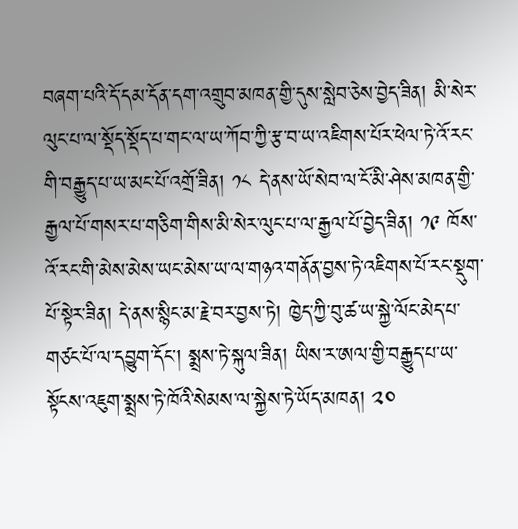བཞག་པའི་དོ་དམ་དོན་དག་འགྲུབ་མཁན་གྱི་དུས་སླེབ་ཅེས་བྱེད་ཟིན། མི་སེར་ལུང་པ་ལ་སྡོད་སྡོད་པ་གང་ལ་ཡ་ཀོབ་ཀྱི་རྩ་བ་ཡ་འཇིགས་པོར་ཕེལ་ཏེ་འོ་རང་གི་བརྒྱུད་པ་ཡ་མང་པོ་འགྲོ་ཟིན། ༡༨ དེ་ནས་ཡོ་སེབ་ལ་ངོ་མི་ཤེས་མཁན་གྱི་རྒྱལ་པོ་གསར་པ་གཅིག་གིས་མི་སེར་ལུང་པ་ལ་རྒྱལ་པོ་བྱེད་ཟིན། ༡༩ ཁོས་འོ་རང་གི་མེས་མེས་ཡང་མེས་ཡ་ལ་གཉའ་གནོན་བྱས་ཏེ་འཇིགས་པོ་རང་སྡུག་པོ་སྟེར་ཟིན། དེ་ནས་སྙིང་མ་རྗེ་བར་བྱས་ཏེ། ཁྱེད་ཀྱི་བུ་ཚ་ཡ་སྐྱེ་ལོང་མེད་པ་གཙང་པོ་ལ་དབྱུག་དོང་། སྨྲས་ཏེ་སྐུལ་ཟིན། ཡིས་ར་ཨལ་གྱི་བརྒྱུད་པ་ཡ་སྟོངས་འཇུག་སྨྲས་ཏེ་ཁོའི་སེམས་ལ་སྐྱེས་ཏེ་ཡོད་མཁན། ༢༠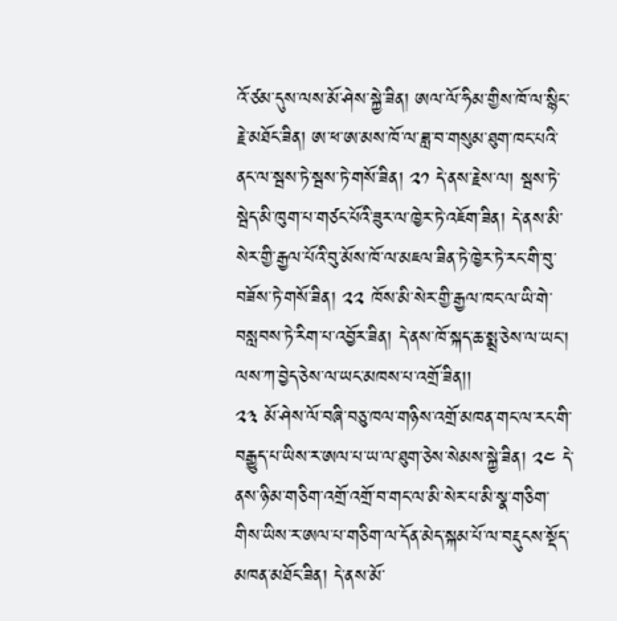འོ་ཙམ་དུས་ལས་མོ་ཤེས་སྐྱེ་ཟིན། ཨལ་ལོ་ཧིམ་གྱིས་ཁོ་ལ་སྙིང་རྗེ་མཐོང་ཟིན། ཨ་ཕ་ཨ་མས་ཁོ་ལ་ཟླ་བ་གསུམ་ཐུག་ཁང་པའི་ནང་ལ་སྦས་ཏེ་སྦས་ཏེ་གསོ་ཟིན། ༢༡ དེ་ནས་རྗེས་ལ། སྦས་ཏེ་སྦེད་མི་ཁུག་པ་གཙང་པོའི་ཟུར་ལ་ཁྱེར་ཏེ་འཇོག་ཟིན། དེ་ནས་མི་སེར་གྱི་རྒྱལ་པོའི་བུ་མོས་ཁོ་ལ་མཇལ་ཟིན་ཏེ་ཁྱེར་ཏེ་རང་གི་བུ་བཟོས་ཏེ་གསོ་ཟིན། ༢༢ ཁོས་མི་སེར་གྱི་རྒྱལ་ཁང་ལ་ཡི་གེ་བསླབས་ཏེ་རིག་པ་འབྱོར་ཟིན། དེ་ནས་ཁོ་སྐད་ཆ་སྨྲ་ཅེས་ལ་ཡང་། ལས་ཀ་བྱེད་ཅེས་ལ་ཡང་མཁས་པ་འགྲོ་ཟིན།།
༢༣ མོ་ཤེས་ལོ་བཞི་བཅུ་ཁལ་གཉིས་འགྲོ་མཁན་གང་ལ་རང་གི་བརྒྱུད་པ་ཡིས་ར་ཨལ་པ་ཡ་ལ་ཐུག་ཅེས་སེམས་སྐྱེ་ཟིན། ༢༤ དེ་ནས་ཉི་མ་གཅིག་འགྲོ་འགྲོ་བ་གང་ལ་མི་སེར་པ་མི་སྣ་གཅིག་གིས་ཡིས་ར་ཨལ་པ་གཅིག་ལ་དོན་མེད་སྐམ་པོ་ལ་བརྡུངས་སྡོད་མཁན་མཐོང་ཟིན། དེ་ནས་མོ་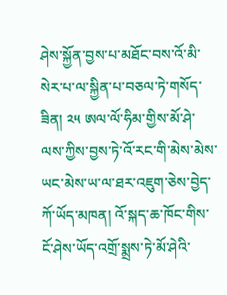ཤེས་སྐྱོན་བྱས་པ་མཐོང་བས་འོ་མི་སེར་པ་ལ་སྐྱིན་པ་བཅལ་ཏེ་གསོད་ཟིན། ༢༥ ཨལ་ལོ་ཧིམ་གྱིས་མོ་ཤེ་ལས་ཀྱིས་བྱས་ཏེ་འོ་རང་གི་མེས་མེས་ཡང་མེས་ཡ་ལ་ཐར་འཇུག་ཅེས་བྱེད་ཀོ་ཡོད་མཁན། འོ་སྐད་ཆ་ཁོང་གིས་ངོ་ཤེས་ཡོད་འགྲོ་སྨྲས་ཏེ་མོ་ཤེའི་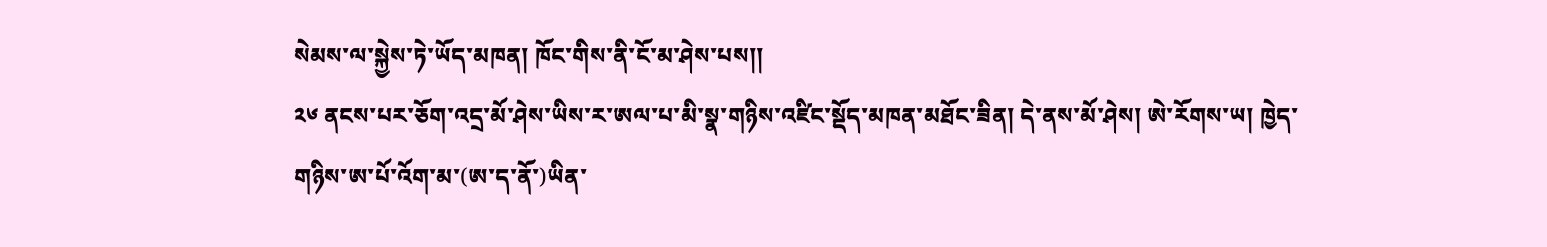སེམས་ལ་སྐྱེས་ཏེ་ཡོད་མཁན། ཁོང་གིས་ནི་ངོ་མ་ཤེས་པས།།
༢༦ ནངས་པར་ཅོག་འདྲ་མོ་ཤེས་ཡིས་ར་ཨལ་པ་མི་སྣ་གཉིས་འཛིང་སྡོད་མཁན་མཐོང་ཟིན། དེ་ནས་མོ་ཤེས། ཨེ་རོགས་ཡ། ཁྱེད་གཉིས་ཨ་པོ་འོག་མ་(ཨ་ད་ནོ་)ཡིན་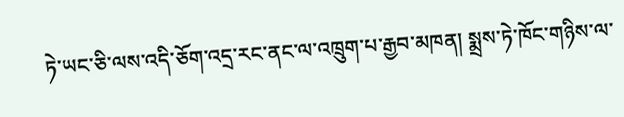ཏེ་ཡང་ཅི་ལས་འདི་ཅོག་འདྲ་རང་ནང་ལ་འཁྲུག་པ་རྒྱབ་མཁན། སྨྲས་ཏེ་ཁོང་གཉིས་ལ་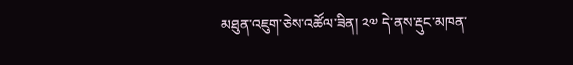མཐུན་འཇུག་ཅེས་འཚོལ་ཟིན། ༢༧ དེ་ནས་རྡུང་མཁན་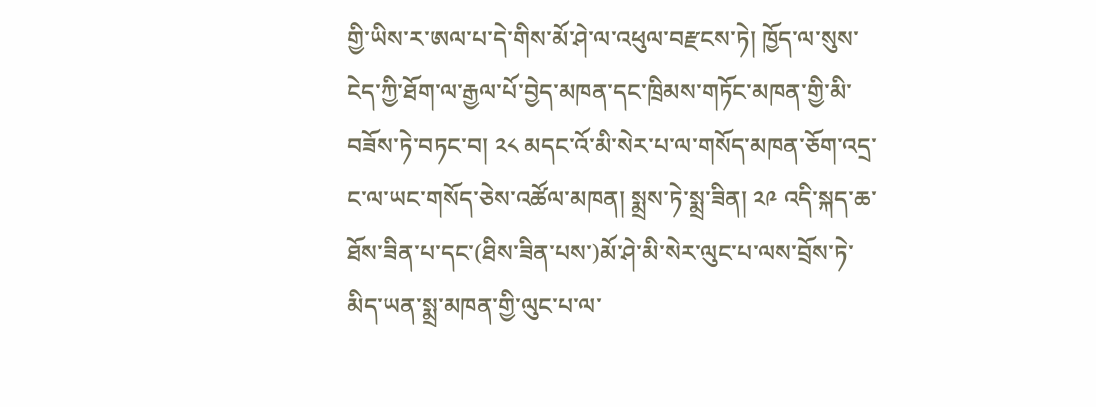གྱི་ཡིས་ར་ཨལ་པ་དེ་གིས་མོ་ཤེ་ལ་འཕུལ་བརྫངས་ཏེ། ཁྱོད་ལ་སུས་ངེད་ཀྱི་ཐོག་ལ་རྒྱལ་པོ་བྱེད་མཁན་དང་ཁྲིམས་གཏོང་མཁན་གྱི་མི་བཟོས་ཏེ་བཏང་བ། ༢༨ མདང་འོ་མི་སེར་པ་ལ་གསོད་མཁན་ཅོག་འདྲ་ང་ལ་ཡང་གསོད་ཅེས་འཚོལ་མཁན། སྨྲས་ཏེ་སྨྲ་ཟིན། ༢༩ འདི་སྐད་ཆ་ཐོས་ཟིན་པ་དང་(ཐིས་ཟིན་པས་)མོ་ཤེ་མི་སེར་ལུང་པ་ལས་བྲོས་ཏེ་མིད་ཡན་སྨྲ་མཁན་གྱི་ལུང་པ་ལ་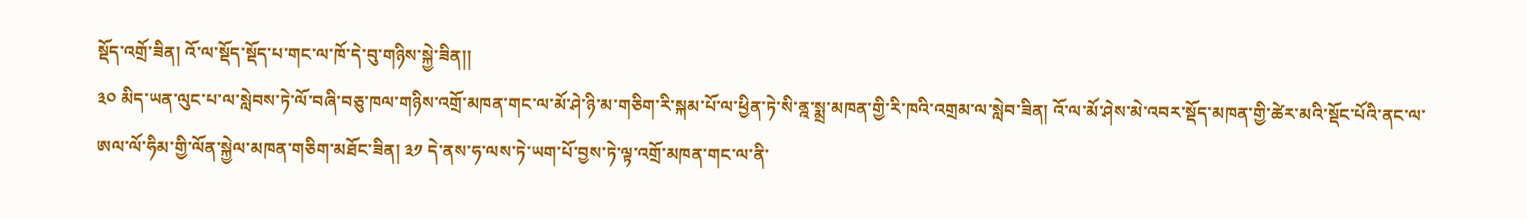སྡོད་འགྲོ་ཟིན། འོ་ལ་སྡོད་སྡོད་པ་གང་ལ་ཁོ་དེ་བུ་གཉིས་སྐྱེ་ཟིན།།
༣༠ མིད་ཡན་ལུང་པ་ལ་སླེབས་ཏེ་ལོ་བཞི་བཅུ་ཁལ་གཉིས་འགྲོ་མཁན་གང་ལ་མོ་ཤེ་ཉི་མ་གཅིག་རི་སྐམ་པོ་ལ་ཕྱིན་ཏེ་སི་ནྰ་སྨྲ་མཁན་གྱི་རི་ཁའི་འགྲམ་ལ་སླེབ་ཟིན། འོ་ལ་མོ་ཤེས་མེ་འབར་སྡོད་མཁན་གྱི་ཚེར་མའི་སྡོང་པོའི་ནང་ལ་ཨལ་ལོ་ཧིམ་གྱི་ལོན་སྐྱེལ་མཁན་གཅིག་མཐོང་ཟིན། ༣༡ དེ་ནས་ཧ་ལས་ཏེ་ཡག་པོ་བྱས་ཏེ་ལྟ་འགྲོ་མཁན་གང་ལ་ནི་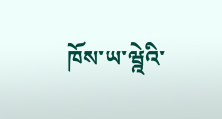ཁོས་ཡ་ཝྰེའི་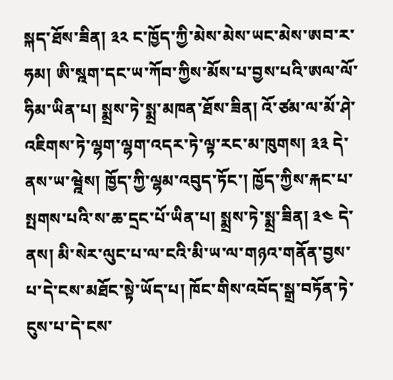སྐད་ཐོས་ཟིན། ༣༢ ང་ཁྱོད་ཀྱི་མེས་མེས་ཡང་མེས་ཨབ་ར་ཧམ། ཨི་སྰག་དང་ཡ་ཀོབ་ཀྱིས་མོས་པ་བྱས་པའི་ཨལ་ལོ་ཧིམ་ཡིན་པ། སྨྲས་ཏེ་སྨྲ་མཁན་ཐོས་ཟིན། འོ་ཙམ་ལ་མོ་ཤེ་འཇིགས་ཏེ་ལྷག་ལྷག་འདར་ཏེ་ལྟ་རང་མ་ཁུགས། ༣༣ དེ་ནས་ཡ་ཝྰེས། ཁྱོད་ཀྱི་ལྷམ་འབུད་ཏོང་། ཁྱོད་ཀྱིས་རྐང་པ་སྤགས་པའི་ས་ཆ་དྲང་པོ་ཡིན་པ། སྨྲས་ཏེ་སྨྲ་ཟིན། ༣༤ དེ་ནས། མི་སེར་ལུང་པ་ལ་ངའི་མི་ཡ་ལ་གཉའ་གནོན་བྱས་པ་དེ་ངས་མཐོང་སྟེ་ཡོད་པ། ཁོང་གིས་འབོད་སྒྲ་བཏོན་ཏེ་ངུས་པ་དེ་ངས་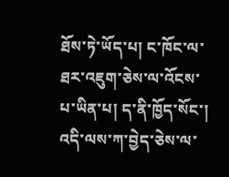ཐོས་ཏེ་ཡོད་པ། ང་ཁོང་ལ་ཐར་འཇུག་ཅེས་ལ་འོངས་པ་ཡིན་པ། ད་ནི་ཁྱོད་སོང་། འདི་ལས་ཀ་བྱེད་ཅེས་ལ་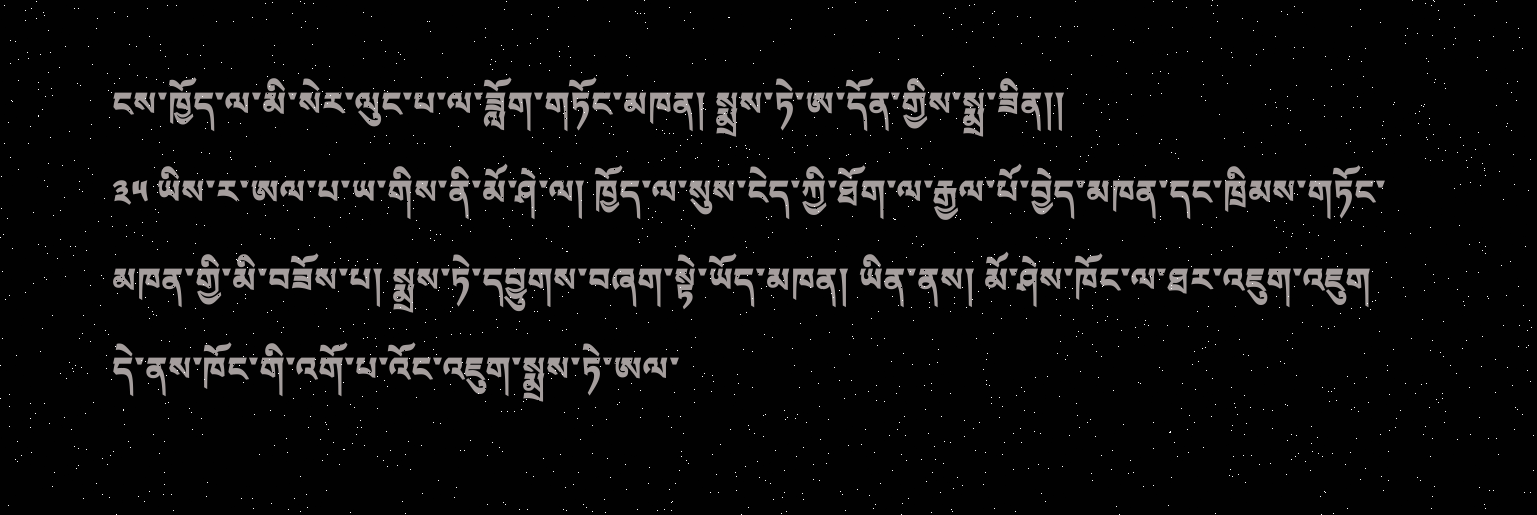ངས་ཁྱོད་ལ་མི་སེར་ལུང་པ་ལ་ཟློག་གཏོང་མཁན། སྨྲས་ཏེ་ཨ་དོན་གྱིས་སྨྲ་ཟིན།།
༣༥ ཡིས་ར་ཨལ་པ་ཡ་གིས་ནི་མོ་ཤེ་ལ། ཁྱོད་ལ་སུས་ངེད་ཀྱི་ཐོག་ལ་རྒྱལ་པོ་བྱེད་མཁན་དང་ཁྲིམས་གཏོང་མཁན་གྱི་མི་བཟོས་པ། སྨྲས་ཏེ་དབྱུགས་བཞག་སྟེ་ཡོད་མཁན། ཡིན་ནས། མོ་ཤེས་ཁོང་ལ་ཐར་འཇུག་འཇུག དེ་ནས་ཁོང་གི་འགོ་པ་འོང་འཇུག་སྨྲས་ཏེ་ཨལ་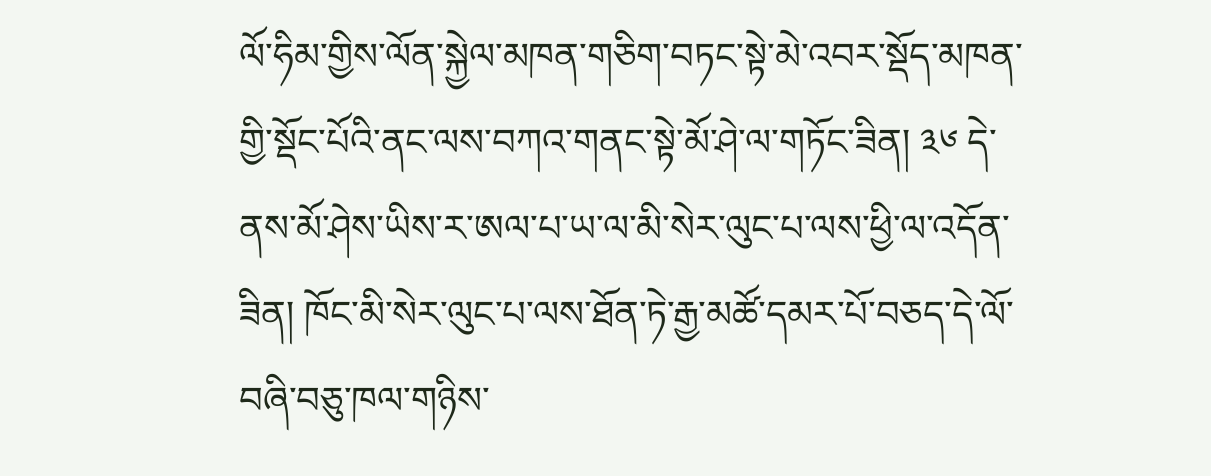ལོ་ཧིམ་གྱིས་ལོན་སྐྱེལ་མཁན་གཅིག་བཏང་སྟེ་མེ་འབར་སྡོད་མཁན་གྱི་སྡོང་པོའི་ནང་ལས་བཀའ་གནང་སྟེ་མོ་ཤེ་ལ་གཏོང་ཟིན། ༣༦ དེ་ནས་མོ་ཤེས་ཡིས་ར་ཨལ་པ་ཡ་ལ་མི་སེར་ལུང་པ་ལས་ཕྱི་ལ་འདོན་ཟིན། ཁོང་མི་སེར་ལུང་པ་ལས་ཐོན་ཏེ་རྒྱ་མཚོ་དམར་པོ་བཅད་དེ་ལོ་བཞི་བཅུ་ཁལ་གཉིས་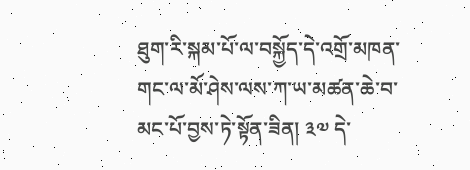ཐུག་རི་སྐམ་པོ་ལ་བསྐྱོད་དེ་འགྲོ་མཁན་གང་ལ་མོ་ཤེས་ལས་ཀ་ཡ་མཚན་ཆེ་བ་མང་པོ་བྱས་ཏེ་སྟོན་ཟིན། ༣༧ དེ་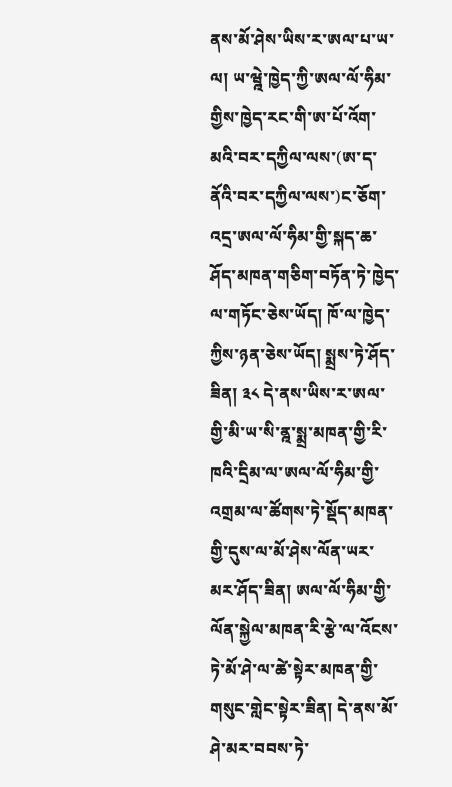ནས་མོ་ཤེས་ཡིས་ར་ཨལ་པ་ཡ་ལ། ཡ་ཝྰེ་ཁྱེད་ཀྱི་ཨལ་ལོ་ཧིམ་གྱིས་ཁྱེད་རང་གི་ཨ་པོ་འོག་མའི་བར་དཀྱིལ་ལས་(ཨ་ད་ནོའི་བར་དཀྱིལ་ལས་)ང་ཅོག་འདྲ་ཨལ་ལོ་ཧིམ་གྱི་སྐད་ཆ་ཤོད་མཁན་གཅིག་བཏོན་ཏེ་ཁྱེད་ལ་གཏོང་ཅེས་ཡོད། ཁོ་ལ་ཁྱེད་ཀྱིས་ཉན་ཅེས་ཡོད། སྨྲས་ཏེ་ཤོད་ཟིན། ༣༨ དེ་ནས་ཡིས་ར་ཨལ་གྱི་མི་ཡ་སི་ནྰ་སྨྲ་མཁན་གྱི་རི་ཁའི་དྲིམ་ལ་ཨལ་ལོ་ཧིམ་གྱི་འགྲམ་ལ་ཚོགས་ཏེ་སྡོད་མཁན་གྱི་དུས་ལ་མོ་ཤེས་ལོན་ཡར་མར་ཤོད་ཟིན། ཨལ་ལོ་ཧིམ་གྱི་ལོན་སྐྱེལ་མཁན་རི་རྩེ་ལ་འོངས་ཏེ་མོ་ཤེ་ལ་ཚེ་སྟེར་མཁན་གྱི་གསུང་གླེང་སྟེར་ཟིན། དེ་ནས་མོ་ཤེ་མར་བབས་ཏེ་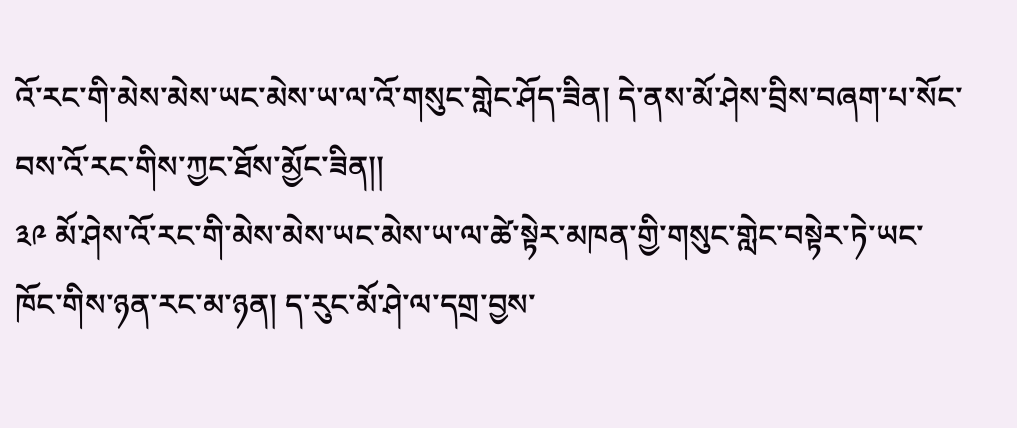འོ་རང་གི་མེས་མེས་ཡང་མེས་ཡ་ལ་འོ་གསུང་གླེང་ཤོད་ཟིན། དེ་ནས་མོ་ཤེས་བྲིས་བཞག་པ་སོང་བས་འོ་རང་གིས་ཀྱང་ཐོས་མྱོང་ཟིན།།
༣༩ མོ་ཤེས་འོ་རང་གི་མེས་མེས་ཡང་མེས་ཡ་ལ་ཚེ་སྟེར་མཁན་གྱི་གསུང་གླེང་བསྟེར་ཏེ་ཡང་ཁོང་གིས་ཉན་རང་མ་ཉན། ད་རུང་མོ་ཤེ་ལ་དགྲ་བྱས་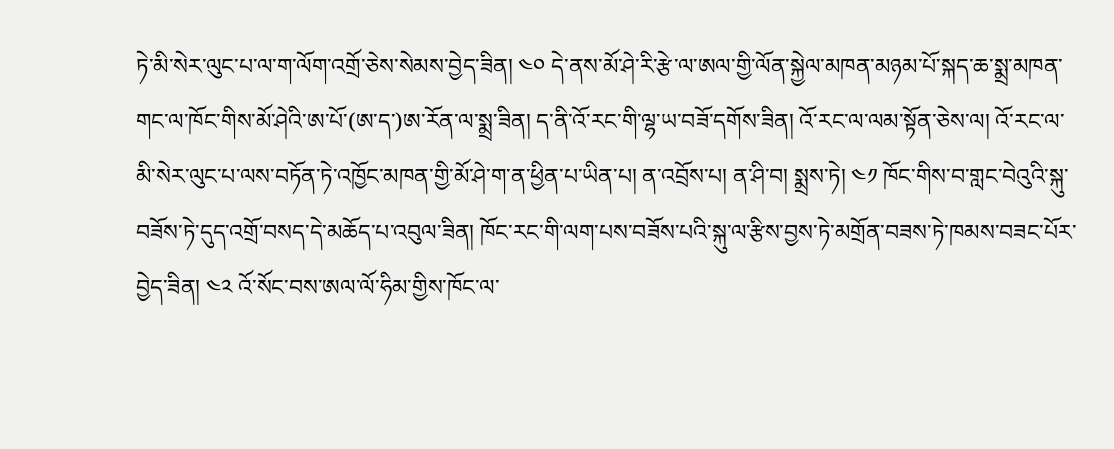ཏེ་མི་སེར་ལུང་པ་ལ་ག་ལོག་འགྲོ་ཅེས་སེམས་བྱེད་ཟིན། ༤༠ དེ་ནས་མོ་ཤེ་རི་རྩེ་ལ་ཨལ་གྱི་ལོན་སྐྱེལ་མཁན་མཉམ་པོ་སྐད་ཆ་སྨྲ་མཁན་གང་ལ་ཁོང་གིས་མོ་ཤེའི་ཨ་པོ་(ཨ་ད་)ཨ་རོན་ལ་སྨྲ་ཟིན། ད་ནི་འོ་རང་གི་ལྷ་ཡ་བཟོ་དགོས་ཟིན། འོ་རང་ལ་ལམ་སྟོན་ཅེས་ལ། འོ་རང་ལ་མི་སེར་ལུང་པ་ལས་བཏོན་ཏེ་འཁྱོང་མཁན་གྱི་མོ་ཤེ་ག་ན་ཕྱིན་པ་ཡིན་པ། ན་འབྲོས་པ། ན་ཤི་བ། སྨྲས་ཏེ། ༤༡ ཁོང་གིས་བ་གླང་བེའུའི་སྐུ་བཟོས་ཏེ་དུད་འགྲོ་བསད་དེ་མཆོད་པ་འབུལ་ཟིན། ཁོང་རང་གི་ལག་པས་བཟོས་པའི་སྐུ་ལ་རྩིས་བྱས་ཏེ་མགྲོན་བཟས་ཏེ་ཁམས་བཟང་པོར་བྱེད་ཟིན། ༤༢ འོ་སོང་བས་ཨལ་ལོ་ཧིམ་གྱིས་ཁོང་ལ་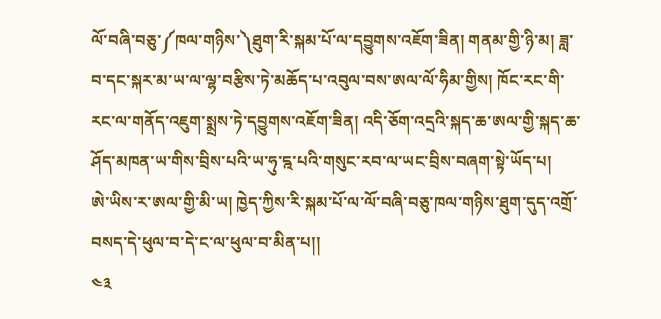ལོ་བཞི་བཅུ་༼ཁལ་གཉིས་༽ཐུག་རི་སྐམ་པོ་ལ་དབྱུགས་འཇོག་ཟིན། གནམ་གྱི་ཉི་མ། ཟླ་བ་དང་སྐར་མ་ཡ་ལ་ལྷ་བརྩིས་ཏེ་མཆོད་པ་འབུལ་བས་ཨལ་ལོ་ཧིམ་གྱིས། ཁོང་རང་གི་རང་ལ་གནོད་འཇུག་སྨྲས་ཏེ་དབྱུགས་འཇོག་ཟིན། འདི་ཅོག་འདྲའི་སྐད་ཆ་ཨལ་གྱི་སྐད་ཆ་ཤོད་མཁན་ཡ་གིས་བྲིས་པའི་ཡ་ཧུ་དྰ་པའི་གསུང་རབ་ལ་ཡང་བྲིས་བཞག་སྟེ་ཡོད་པ།
ཨེ་ཡིས་ར་ཨལ་གྱི་མི་ཡ། ཁྱེད་ཀྱིས་རི་སྐམ་པོ་ལ་ལོ་བཞི་བཅུ་ཁལ་གཉིས་ཐུག་དུད་འགྲོ་བསད་དེ་ཕུལ་བ་དེ་ང་ལ་ཕུལ་བ་མིན་པ།།
༤༣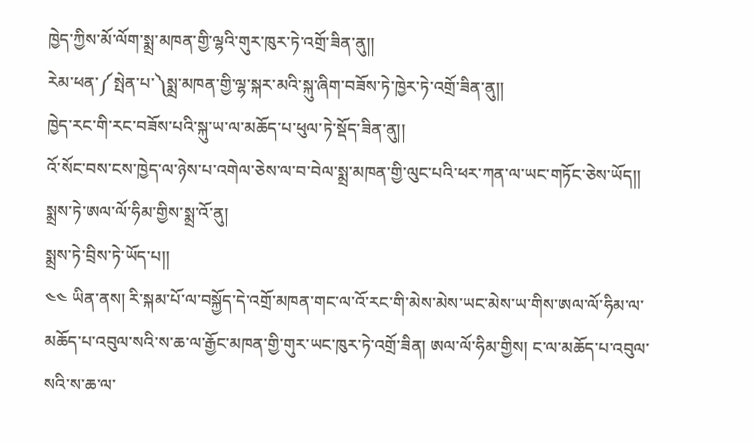ཁྱེད་ཀྱིས་མོ་ལོག་སྨྲ་མཁན་གྱི་ལྷའི་གུར་ཁུར་ཏེ་འགྲོ་ཟིན་ནུ།།
རེམ་ཕན་༼སྤེན་པ་༽སྨྲ་མཁན་གྱི་ལྷ་སྐར་མའི་སྐུ་ཞིག་བཟོས་ཏེ་ཁྱེར་ཏེ་འགྲོ་ཟིན་ནུ།།
ཁྱེད་རང་གི་རང་བཟོས་པའི་སྐུ་ཡ་ལ་མཆོད་པ་ཕུལ་ཏེ་སྡོད་ཟིན་ནུ།།
འོ་སོང་བས་ངས་ཁྱེད་ལ་ཉེས་པ་འགེལ་ཅེས་ལ་བ་བེལ་སྨྲ་མཁན་གྱི་ལུང་པའི་ཕར་ཀན་ལ་ཡང་གཏོང་ཅེས་ཡོད།།
སྨྲས་ཏེ་ཨལ་ལོ་ཧིམ་གྱིས་སྨྲ་འོ་ནུ།
སྨྲས་ཏེ་བྲིས་ཏེ་ཡོད་པ།།
༤༤ ཡིན་ནས། རི་སྐམ་པོ་ལ་བསྐྱོད་དེ་འགྲོ་མཁན་གང་ལ་འོ་རང་གི་མེས་མེས་ཡང་མེས་ཡ་གིས་ཨལ་ལོ་ཧིམ་ལ་མཆོད་པ་འབུལ་སའི་ས་ཆ་ལ་རྒྱོང་མཁན་གྱི་གུར་ཡང་ཁུར་ཏེ་འགྲོ་ཟིན། ཨལ་ལོ་ཧིམ་གྱིས། ང་ལ་མཆོད་པ་འབུལ་སའི་ས་ཆ་ལ་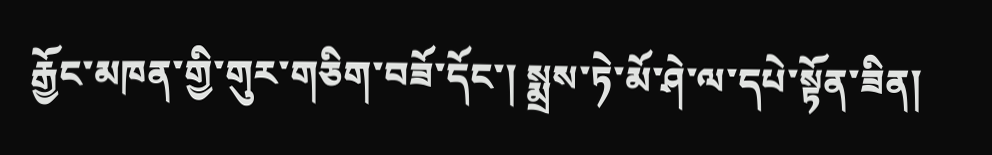རྒྱོང་མཁན་གྱི་གུར་གཅིག་བཟོ་དོང་། སྨྲས་ཏེ་མོ་ཤེ་ལ་དཔེ་སྟོན་ཟིན།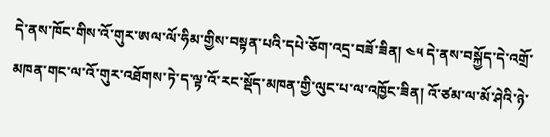དེ་ནས་ཁོང་གིས་འོ་གུར་ཨལ་ལོ་ཧིམ་གྱིས་བསྟན་པའི་དཔེ་ཅོག་འདྲ་བཟོ་ཟིན། ༤༥ དེ་ནས་བསྐྱོད་དེ་འགྲོ་མཁན་གང་ལ་འོ་གུར་འཐོགས་ཏེ་ད་ལྟ་འོ་རང་སྡོད་མཁན་གྱི་ལུང་པ་ལ་འཁྱོང་ཟིན། འོ་ཙམ་ལ་མོ་ཤེའི་ཉེ་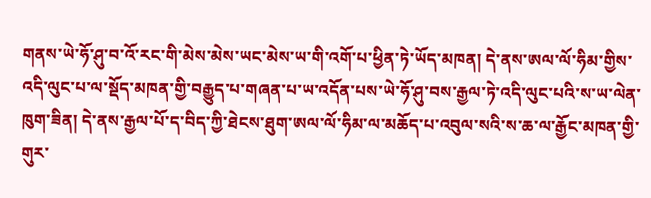གནས་ཡེ་ཧོ་ཤུ་བ་འོ་རང་གི་མེས་མེས་ཡང་མེས་ཡ་གི་འགོ་པ་ཕྱིན་ཏེ་ཡོད་མཁན། དེ་ནས་ཨལ་ལོ་ཧིམ་གྱིས་འདི་ལུང་པ་ལ་སྡོད་མཁན་གྱི་བརྒྱུད་པ་གཞན་པ་ཡ་འདོན་པས་ཡེ་ཧོ་ཤུ་བས་རྒྱལ་ཏེ་འདི་ལུང་པའི་ས་ཡ་ལེན་ཁུག་ཟིན། དེ་ནས་རྒྱལ་པོ་ད་བིད་ཀྱི་ཐེངས་ཐུག་ཨལ་ལོ་ཧིམ་ལ་མཆོད་པ་འབུལ་སའི་ས་ཆ་ལ་རྒྱོང་མཁན་གྱི་གུར་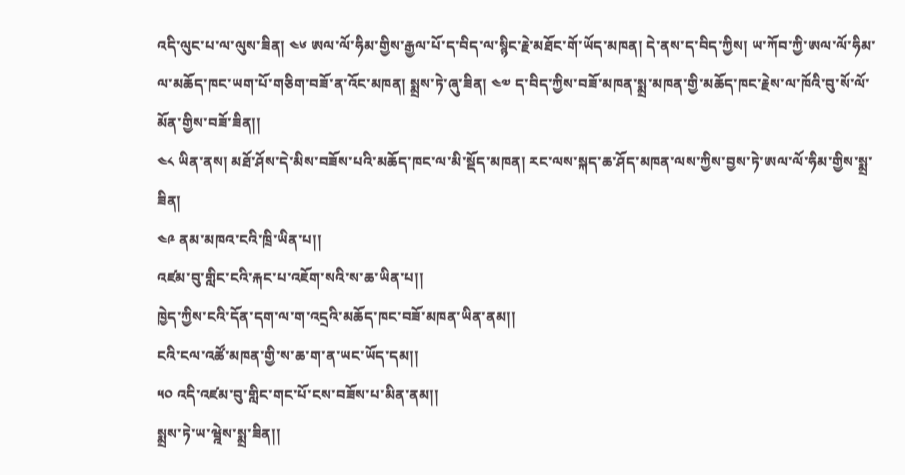འདི་ལུང་པ་ལ་ལུས་ཟིན། ༤༦ ཨལ་ལོ་ཧིམ་གྱིས་རྒྱལ་པོ་ད་བིད་ལ་སྙིང་རྗེ་མཐོང་གོ་ཡོད་མཁན། དེ་ནས་ད་བིད་ཀྱིས། ཡ་ཀོབ་ཀྱི་ཨལ་ལོ་ཧིམ་ལ་མཆོད་ཁང་ཡག་པོ་གཅིག་བཟོ་ན་འོང་མཁན། སྨྲས་ཏེ་ཞུ་ཟིན། ༤༧ ད་བིད་ཀྱིས་བཟོ་མཁན་སྨྲ་མཁན་གྱི་མཆོད་ཁང་རྗེས་ལ་ཁོའི་བུ་སོ་ལོ་མོན་གྱིས་བཟོ་ཟིན།།
༤༨ ཡིན་ནས། མཐོ་ཤོས་དེ་མིས་བཟོས་པའི་མཆོད་ཁང་ལ་མི་སྡོད་མཁན། རང་ལས་སྐད་ཆ་ཤོད་མཁན་ལས་ཀྱིས་བྱས་ཏེ་ཨལ་ལོ་ཧིམ་གྱིས་སྨྲ་ཟིན།
༤༩ ནམ་མཁའ་ངའི་ཁྲི་ཡིན་པ།།
འཛམ་བུ་གླིང་ངའི་རྐང་པ་འཇོག་སའི་ས་ཆ་ཡིན་པ།།
ཁྱེད་ཀྱིས་ངའི་དོན་དག་ལ་ག་འདྲའི་མཆོད་ཁང་བཟོ་མཁན་ཡིན་ནམ།།
ངའི་ངལ་འཚོ་མཁན་གྱི་ས་ཆ་ག་ན་ཡང་ཡོད་དམ།།
༥༠ འདི་འཛམ་བུ་གླིང་གང་པོ་ངས་བཟོས་པ་མིན་ནམ།།
སྨྲས་ཏེ་ཡ་ཝྰེས་སྨྲ་ཟིན།།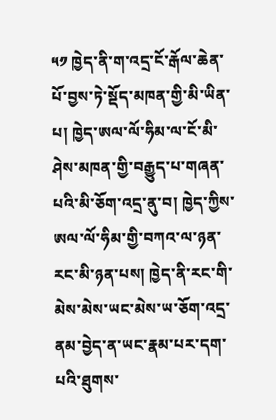༥༡ ཁྱེད་ནི་ག་འདྲ་ངོ་རྒོལ་ཆེན་པོ་བྱས་ཏེ་སྡོད་མཁན་གྱི་མི་ཡིན་པ། ཁྱེད་ཨལ་ལོ་ཧིམ་ལ་ངོ་མི་ཤེས་མཁན་གྱི་བརྒྱུད་པ་གཞན་པའི་མི་ཅོག་འདྲ་ནུ་བ། ཁྱེད་ཀྱིས་ཨལ་ལོ་ཧིམ་གྱི་བཀའ་ལ་ཉན་རང་མི་ཉན་པས། ཁྱེད་ནི་རང་གི་མེས་མེས་ཡང་མེས་ཡ་ཅོག་འདྲ་ནམ་བྱེད་ན་ཡང་རྣམ་པར་དག་པའི་ཐུགས་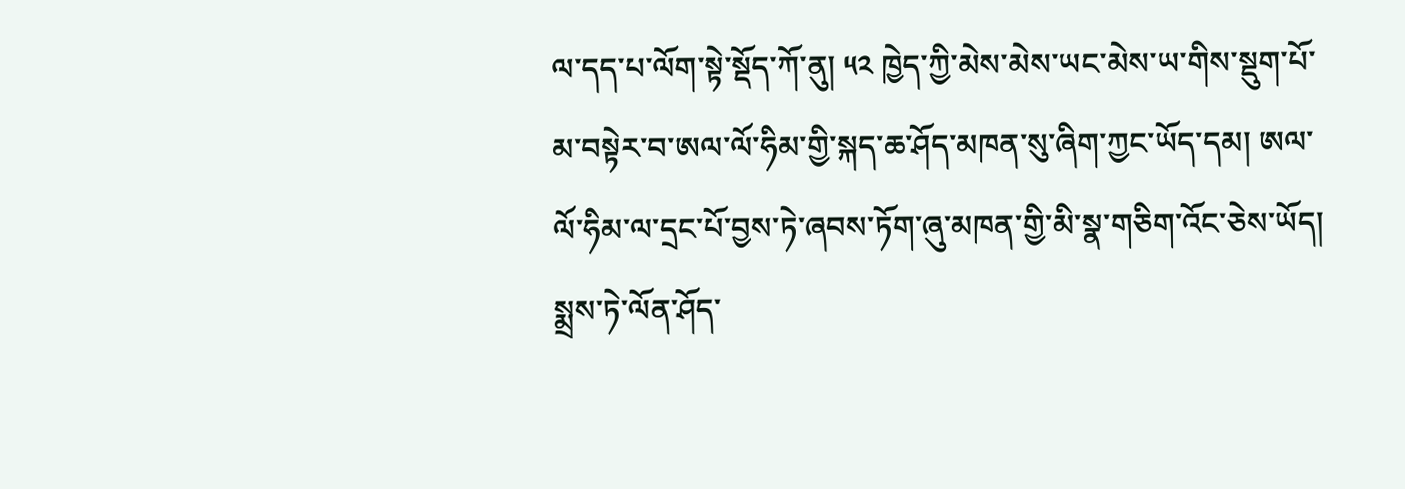ལ་དད་པ་ལོག་སྟེ་སྡོད་ཀོ་ནུ། ༥༢ ཁྱེད་ཀྱི་མེས་མེས་ཡང་མེས་ཡ་གིས་སྡུག་པོ་མ་བསྟེར་བ་ཨལ་ལོ་ཧིམ་གྱི་སྐད་ཆ་ཤོད་མཁན་སུ་ཞིག་ཀྱང་ཡོད་དམ། ཨལ་ལོ་ཧིམ་ལ་དྲང་པོ་བྱས་ཏེ་ཞབས་ཏོག་ཞུ་མཁན་གྱི་མི་སྣ་གཅིག་འོང་ཅེས་ཡོད། སྨྲས་ཏེ་ལོན་ཤོད་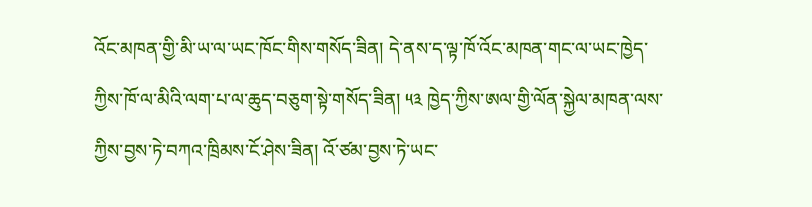འོང་མཁན་གྱི་མི་ཡ་ལ་ཡང་ཁོང་གིས་གསོད་ཟིན། དེ་ནས་ད་ལྟ་ཁོ་འོང་མཁན་གང་ལ་ཡང་ཁྱེད་ཀྱིས་ཁོ་ལ་མིའི་ལག་པ་ལ་ཆུད་བཅུག་སྟེ་གསོད་ཟིན། ༥༣ ཁྱེད་ཀྱིས་ཨལ་གྱི་ལོན་སྐྱེལ་མཁན་ལས་ཀྱིས་བྱས་ཏེ་བཀའ་ཁྲིམས་ངོ་ཤེས་ཟིན། འོ་ཙམ་བྱས་ཏེ་ཡང་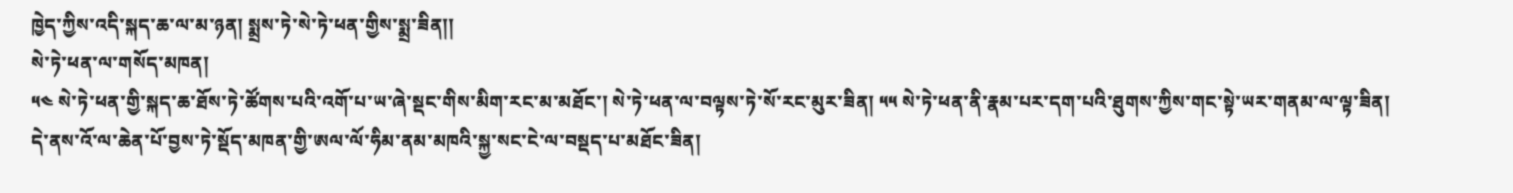ཁྱེད་ཀྱིས་འདི་སྐད་ཆ་ལ་མ་ཉན། སྨྲས་ཏེ་སེ་ཏེ་ཕན་གྱིས་སྨྲ་ཟིན།།
སེ་ཏེ་ཕན་ལ་གསོད་མཁན།
༥༤ སེ་ཏེ་ཕན་གྱི་སྐད་ཆ་ཐོས་ཏེ་ཚོགས་པའི་འགོ་པ་ཡ་ཞེ་སྡང་གིས་མིག་རང་མ་མཐོང་། སེ་ཏེ་ཕན་ལ་བལྟས་ཏེ་སོ་རང་མུར་ཟིན། ༥༥ སེ་ཏེ་ཕན་ནི་རྣམ་པར་དག་པའི་ཐུགས་ཀྱིས་གང་སྟེ་ཡར་གནམ་ལ་ལྟ་ཟིན། དེ་ནས་འོ་ལ་ཆེན་པོ་བྱས་ཏེ་སྡོད་མཁན་གྱི་ཨལ་ལོ་ཧིམ་ནམ་མཁའི་སྐྱ་སང་ངེ་ལ་བསྡད་པ་མཐོང་ཟིན།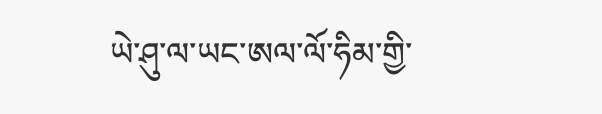ཡེ་ཤུ་ལ་ཡང་ཨལ་ལོ་ཧིམ་གྱི་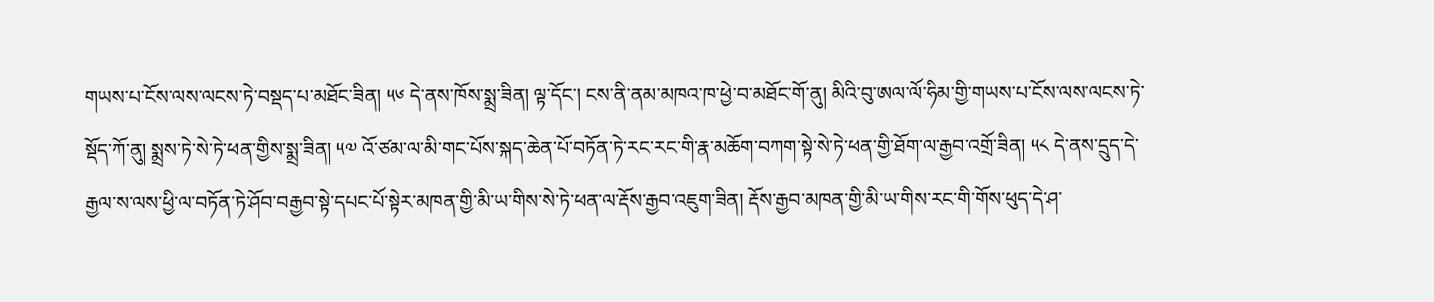གཡས་པ་ངོས་ལས་ལངས་ཏེ་བསྡད་པ་མཐོང་ཟིན། ༥༦ དེ་ནས་ཁོས་སྨྲ་ཟིན། ལྟ་དོང་། ངས་ནི་ནམ་མཁའ་ཁ་ཕྱེ་བ་མཐོང་གོ་ནུ། མིའི་བུ་ཨལ་ལོ་ཧིམ་གྱི་གཡས་པ་ངོས་ལས་ལངས་ཏེ་སྡོད་ཀོ་ནུ། སྨྲས་ཏེ་སེ་ཏེ་ཕན་གྱིས་སྨྲ་ཟིན། ༥༧ འོ་ཙམ་ལ་མི་གང་པོས་སྐད་ཆེན་པོ་བཏོན་ཏེ་རང་རང་གི་རྣ་མཆོག་བཀག་སྟེ་སེ་ཏེ་ཕན་གྱི་ཐོག་ལ་རྒྱབ་འགྲོ་ཟིན། ༥༨ དེ་ནས་དྲུད་དེ་རྒྱལ་ས་ལས་ཕྱི་ལ་བཏོན་ཏེ་ཤོབ་བརྒྱབ་སྟེ་དཔང་པོ་སྟེར་མཁན་གྱི་མི་ཡ་གིས་སེ་ཏེ་ཕན་ལ་རྡོས་རྒྱབ་འཇུག་ཟིན། རྡོས་རྒྱབ་མཁན་གྱི་མི་ཡ་གིས་རང་གི་གོས་ཕུད་དེ་ཤ་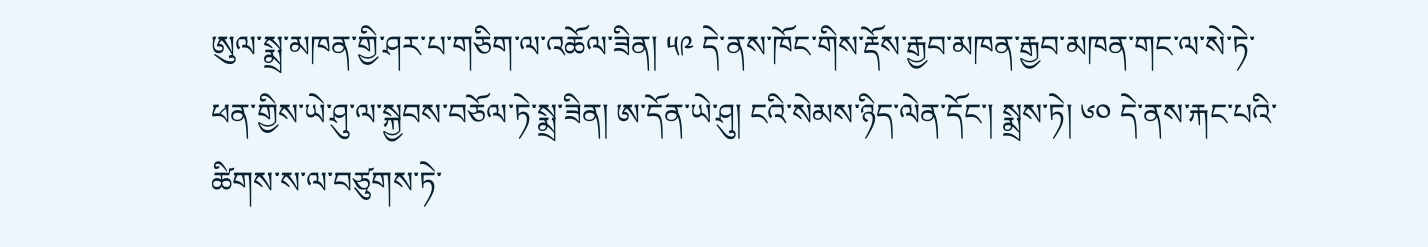ཨུལ་སྨྲ་མཁན་གྱི་ཤར་པ་གཅིག་ལ་འཆོལ་ཟིན། ༥༩ དེ་ནས་ཁོང་གིས་རྡོས་རྒྱབ་མཁན་རྒྱབ་མཁན་གང་ལ་སེ་ཏེ་ཕན་གྱིས་ཡེ་ཤུ་ལ་སྐྱབས་བཅོལ་ཏེ་སྨྲ་ཟིན། ཨ་དོན་ཡེ་ཤུ། ངའི་སེམས་ཉིད་ལེན་དོང་། སྨྲས་ཏེ། ༦༠ དེ་ནས་རྐང་པའི་ཚིགས་ས་ལ་བཙུགས་ཏེ་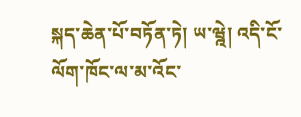སྐད་ཆེན་པོ་བཏོན་ཏེ། ཡ་ཝྰེ། འདི་ངོ་ལོག་ཁོང་ལ་མ་འོང་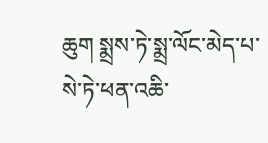ཆུག སྨྲས་ཏེ་སྨྲ་ལོང་མེད་པ་སེ་ཏེ་ཕན་འཆི་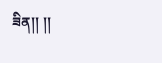ཟིན།། །།